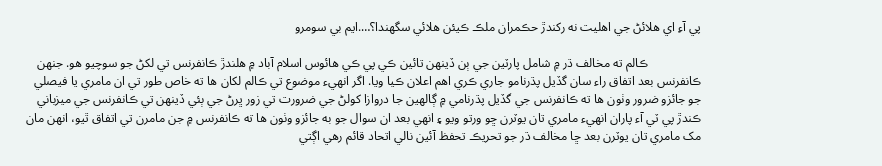پي آءِ اي ھلائڻ جي اھليت نه رکندڙ حڪمران ملڪ ڪيئن ھلائي سگھندا؟….ايم بي سومرو

                 ڪالم ته مخالف ڌر ۾ شامل پارٽين جي ٻن ڏينهن تائين ڪي پي ڪي هائوس اسلام آباد ۾ هلندڙ ڪانفرنس تي لکڻ جو سوچيو هو. جنهن ڪانفرنس بعد اتفاق راء سان گڏيل پڌرنامو جاري ڪري اهم اعلان ڪيا ويا. اگر انهيء موضوع تي ڪالم لکان ها ته خاص طور تي ان مامري يا فيصلي جو جائزو ضرور وٺون ها ته ڪانفرنس جي گڏيل پڌرنامي ۾ ڳالهين جا دروازا کولڻ جي ضرورت تي زور ڀرڻ جي ٻئي ڏينهن تي ڪانفرنس جي ميزباني ڪندڙ پي ٽي آء پاران انهيء مامري تان يوٽرن ڇو ورتو ويو ۽ انهي بعد ان سوال جو به جائزو وٺون ها ته ڪانفرنس ۾ جن مامرن تي اتفاق ٿيو، انهن مان مک مامري تان يوٽرن بعد ڇا مخالف ڌر جو تحريڪ تحفظ آئين نالي اتحاد قائم رهي اڳتي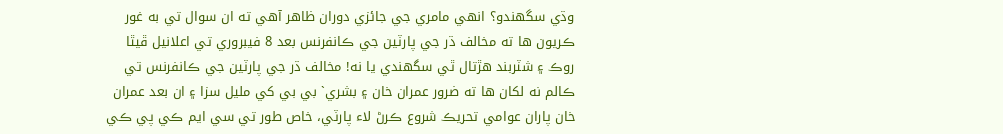وڌي سگهندو؟ انهي مامري جي جائزي دوران ظاهر آھي ته ان سوال تي به غور ڪريون ها ته مخالف ڌر جي پارٽين جي ڪانفرنس بعد 8 فيبروري تي اعلانيل ڦيٿا روڪ ۽ شٽربند هڙتال ٿي سگهندي يا نه! مخالف ڌر جي پارٽين جي ڪانفرنس تي ڪالم نه لکان ها ته ضرور عمران خان ۽ بشري` بي بي کي مليل سزا ۽ ان بعد عمران خان پاران عوامي تحريڪ شروع ڪرڻ لاء پارٽي، خاص طور تي سي ايم ڪي پي ڪي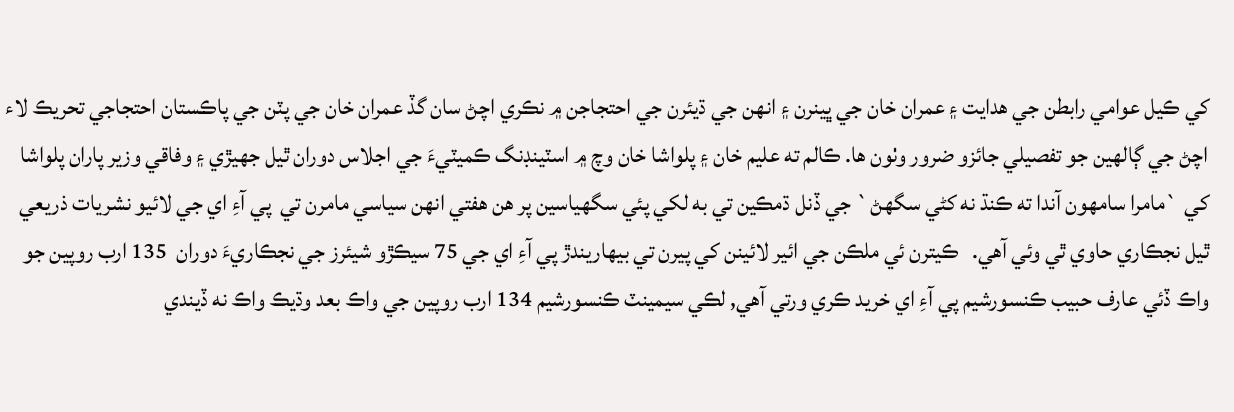کي ڪيل عوامي رابطن جي هدايت ۽ عمران خان جي ڀينرن ۽ انهن جي ڌيئرن جي احتجاجن ۾ نڪري اچڻ سان گڏ عمران خان جي پٽن جي پاڪستان احتجاجي تحريڪ لاء اچڻ جي ڳالهين جو تفصيلي جائزو ضرور وٺون ها. ڪالم ته عليم خان ۽ پلواشا خان وچ ۾ اسٽينڊنگ ڪميٽيءَ جي اجلاس دوران ٿيل جهيڙي ۽ وفاقي وزير پاران پلواشا کي `مامرا سامهون آندا ته ڪنڌ نه کڻي سگهڻ` جي ڏنل ڌمڪين تي به لکي پئي سگهياسين پر هن هفتي انهن سياسي مامرن تي  پي آءِ اي جي لائيو نشريات ذريعي ٿيل نجڪاري حاوي ٿي وئي آھي.   ڪيترن ئي ملڪن جي ائير لائينن کي پيرن تي بيهاريندڙ پي آءِ اي جي 75 سيڪڙو شيئرز جي نجڪاريءَ دوران  135 ارب روپين جو واڪ ڏئي عارف حبيب ڪنسورشيم پي آءِ اي خريد ڪري ورتي آھي, لڪي سيمينٽ ڪنسورشيم 134 ارب روپين جي واڪ بعد وڌيڪ واڪ نه ڏيندي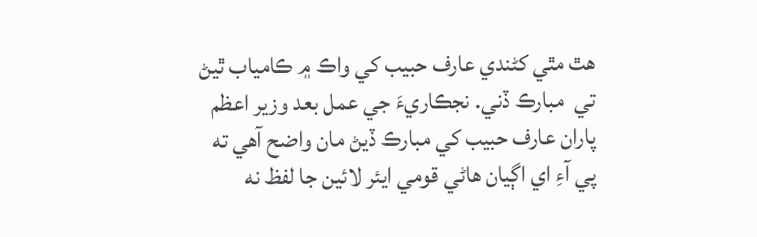هٿ مٿي کڻندي عارف حبيب کي واڪ ۾ ڪامياب ٿيڻ تي  مبارڪ ڏني. نجڪاريءَ جي عمل بعد وزير اعظم پاران عارف حبيب کي مبارڪ ڏيڻ مان واضح آھي ته پي آءِ اي اڳيان هاڻي قومي ايئر لائين جا لفظ نه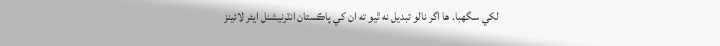لکي سگهبا. ها اگر نالو تبديل نه ٿيو ته ان کي پاڪستان انٽرنيشنل ايئر لائينز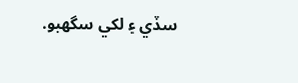سڏي ۽ لکي سگهبو.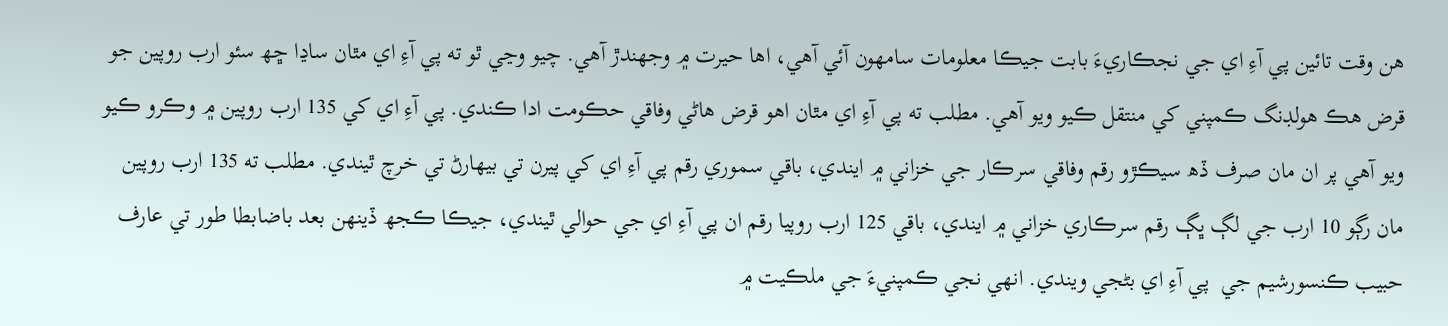هن وقت تائين پي آءِ اي جي نجڪاريءَ بابت جيڪا معلومات سامهون آئي آھي، اها حيرت ۾ وجهندڙ آھي. چيو وڃي ٿو ته پي آءِ اي مٿان ساڍا ڇھ سئو ارب روپين جو قرض هڪ هولڊنگ ڪمپني کي منتقل ڪيو ويو آھي. مطلب ته پي آءِ اي مٿان اهو قرض هاڻي وفاقي حڪومت ادا ڪندي. پي آءِ اي کي 135 ارب روپين ۾ وڪرو ڪيو ويو آھي پر ان مان صرف ڏھ سيڪڙو رقم وفاقي سرڪار جي خزاني ۾ ايندي، باقي سموري رقم پي آءِ اي کي پيرن تي بيهارڻ تي خرچ ٿيندي. مطلب ته 135 ارب روپين مان رڳو 10 ارب جي لڳ ڀڳ رقم سرڪاري خزاني ۾ ايندي، باقي 125 ارب روپيا رقم ان پي آءِ اي جي حوالي ٿيندي، جيڪا ڪجھ ڏينهن بعد باضابطا طور تي عارف حبيب ڪنسورشيم جي  پي آءِ اي بڻجي ويندي. انهي نجي ڪمپنيءَ جي ملڪيت ۾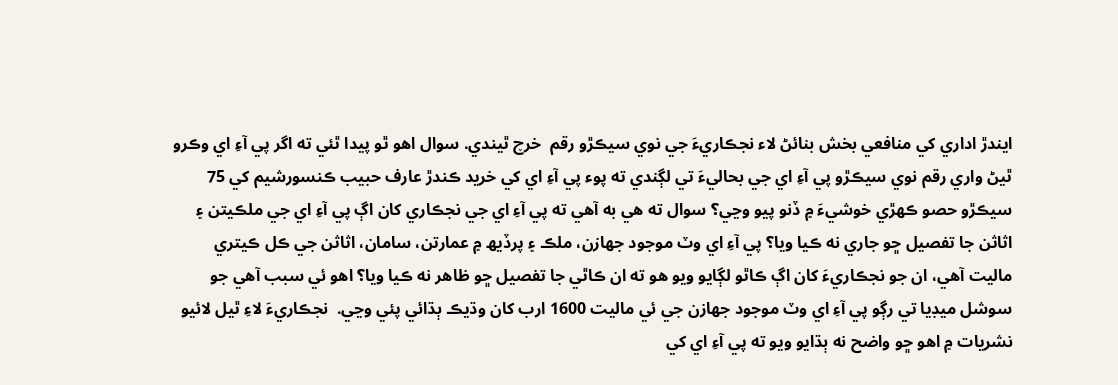ايندڙ اداري کي منافعي بخش بنائڻ لاء نجڪاريءَ جي نوي سيڪڙو رقم  خرچ ٿيندي. سوال اهو ٿو پيدا ٿئي ته اگر پي آءِ اي وڪرو ٿيڻ واري رقم نوي سيڪڙو پي آءِ اي جي بحاليءَ تي لڳندي ته پوء پي آءِ اي کي خريد ڪندڙ عارف حبيب ڪنسورشيم کي 75 سيڪڙو حصو ڪهڙي خوشيءَ ۾ ڏنو پيو وڃي؟ سوال ته هي به آھي ته پي آءِ اي جي نجڪاري کان اڳ پي آءِ اي جي ملڪيتن ۽ اثاثن جا تفصيل ڇو جاري نه ڪيا ويا؟ پي آءِ اي وٽ موجود جهازن، ملڪ ۽ پرڏيھ ۾ عمارتن، سامان، اثاثن جي ڪل ڪيتري ماليت آھي، ان جو نجڪاريءَ کان اڳ ڪاٿو لڳايو ويو هو ته ان ڪاٿي جا تفصيل ڇو ظاهر نه ڪيا ويا؟ اهو ئي سبب آھي جو سوشل ميڊيا تي رڳو پي آءِ اي وٽ موجود جهازن جي ئي ماليت 1600 ارب کان وڌيڪ ٻڌائي پئي وڃي.  نجڪاريءَ لاءِ ٿيل لائيو نشريات ۾ اهو ڇو واضح نه ٻڌايو ويو ته پي آءِ اي کي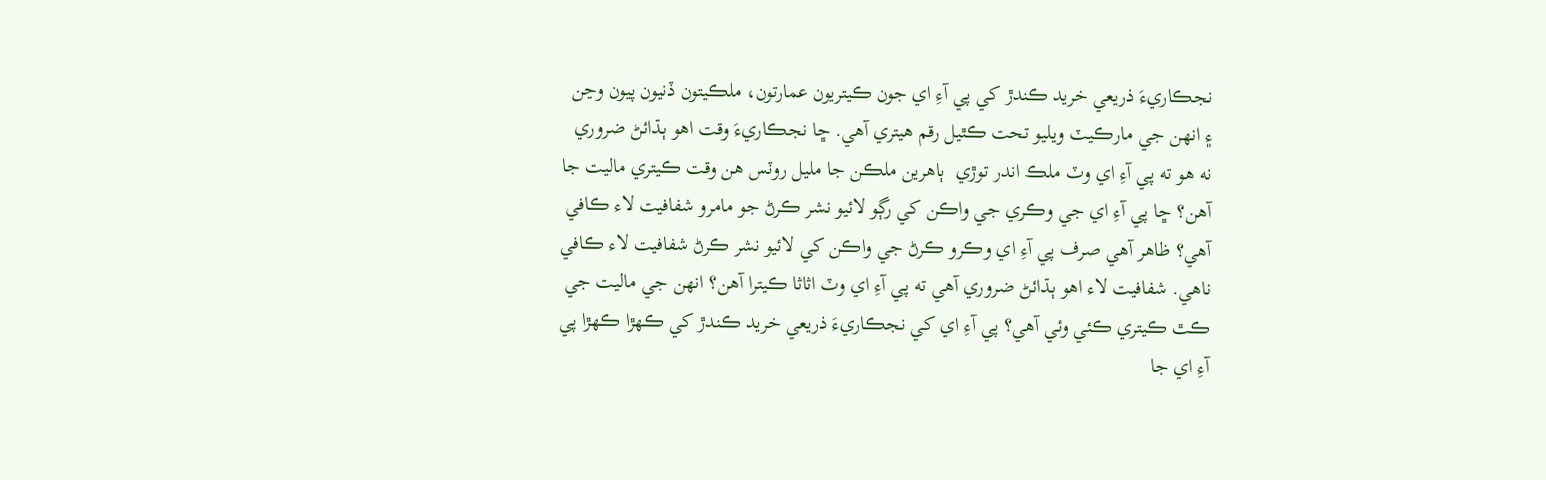نجڪاريءَ ذريعي خريد ڪندڙ کي پي آءِ اي جون ڪيتريون عمارتون، ملڪيتون ڏنيون پيون وڃن ۽ انهن جي مارڪيٽ ويليو تحت ڪٿيل رقم هيتري آھي. ڇا نجڪاريءَ وقت اهو ٻڌائڻ ضروري نه هو ته پي آءِ اي وٽ ملڪ اندر توڙي  ٻاھرين ملڪن جا مليل روٽس هن وقت ڪيتري ماليت جا آھن؟ ڇا پي آءِ اي جي وڪري جي واڪن کي رڳو لائيو نشر ڪرڻ جو مامرو شفافيت لاء ڪافي آھي؟ ظاهر آھي صرف پي آءِ اي وڪرو ڪرڻ جي واڪن کي لائيو نشر ڪرڻ شفافيت لاء ڪافي ناهي. شفافيت لاء اهو ٻڌائڻ ضروري آھي ته پي آءِ اي وٽ اثاثا ڪيترا آھن؟ انهن جي ماليت جي ڪٿ ڪيتري ڪئي وئي آھي؟ پي آءِ اي کي نجڪاريءَ ذريعي خريد ڪندڙ کي ڪهڙا ڪهڙا پي آءِ اي جا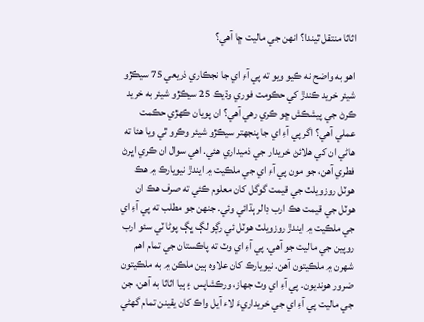اثاثا منتقل ٿيندا؟ انهن جي ماليت ڇا آھي؟

اهو به واضح نه ڪيو ويو ته پي آءِ اي جا نجڪاري ذريعي 75 سيڪڙو شيئر خريد ڪندڙ کي حڪومت فوري وڌيڪ 25 سيڪڙو شيئر به خريد ڪرڻ جي پيشڪش ڇو ڪري رهي آھي؟ ان پويان ڪهڙي حڪمت عملي آھي؟ اگر پي آءِ اي جا پنجهتر سيڪڙو شيئر وڪرو ٿي ويا هئا ته هاڻي ان کي هلائڻ خريدار جي ذميداري هئي. اهي سوال ان ڪري اڀرڻ فطري آھن، جو مون پي آءِ اي جي ملڪيت ۾ ايندڙ نيويارڪ ۾ هڪ هوٽل روزويلٽ جي قيمت گوگل کان معلوم ڪئي ته صرف هڪ ان هوٽل جي قيمت هڪ ارب ڊالر ٻڌائي وئي. جنهن جو مطلب ته پي آءِ اي جي ملڪيت ۾ ايندڙ روزويلٽ هوٽل ئي رڳو لڳ ڀڳ پوڻا ٽي سئو ارب روپين جي ماليت جو آھي. پي آءِ اي وٽ ته پاڪستان جي تمام اهم شهرن ۾ ملڪيتون آھن. نيويارڪ کان علاوه ٻين ملڪن ۾ به ملڪيتون ضرور هونديون. پي آءِ اي وٽ جهاز، ورڪشاپس ۽ ٻيا اثاثا به آھن، جن جي ماليت پي آءِ اي جي خريداريءَ لاء آيل واڪ کان يقينن تمام گهڻي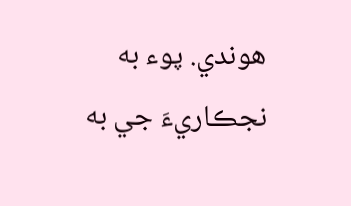هوندي. پوء به نجڪاريءَ جي به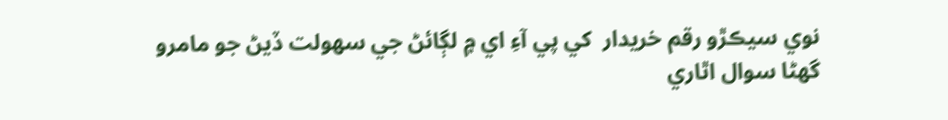نوي سيڪڙو رقم خريدار  کي پي آءِ اي ۾ لڳائڻ جي سهولت ڏيڻ جو مامرو گهڻا سوال اٿاري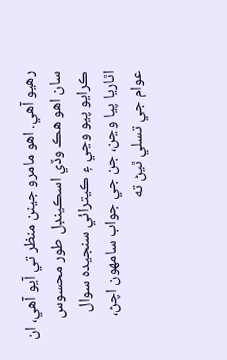رهيو آھي. اهو مامرو جينن منظر تي آيو آھي، ان سان اهو هڪ وڏي اسڪينڊل طور محسوس ڪرايو پيو وڃي ۽ ڪيترائي سنجيده سوال اٿاريا پيا وڃن، جن جي جواب سامهون اچڻ، عوام جي تسلي ٿيڻ ته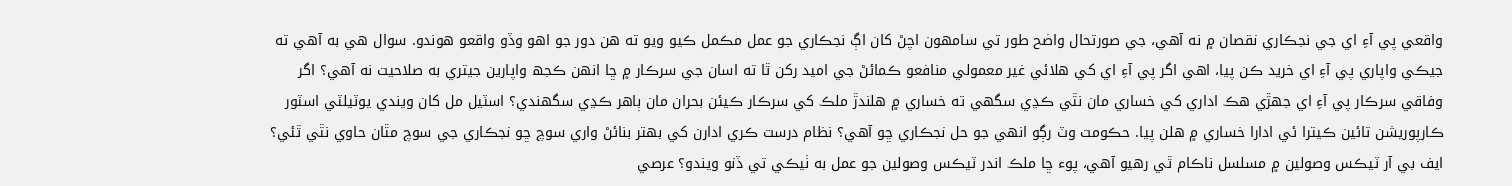واقعي پي آءِ اي جي نجڪاري نقصان ۾ نه آھي، جي صورتحال واضح طور تي سامهون اچڻ کان اڳ نجڪاري جو عمل مڪمل ڪيو ويو ته هن دور جو اهو وڏو واقعو هوندو. سوال هي به آھي ته جيڪي واپاري پي آءِ اي خريد ڪن پيا، اهي اگر پي آءِ اي کي هلائي غير معمولي منافعو ڪمائڻ جي اميد رکن ٿا ته اسان جي سرڪار ۾ ڇا انهن ڪجھ واپارين جيتري به صلاحيت نه آھي؟ اگر وفاقي سرڪار پي آءِ اي جهڙي هڪ اداري کي خساري مان نٿي ڪڍي سگهي ته خساري ۾ هلندڙ ملڪ کي سرڪار ڪيئن بحران مان ٻاهر ڪڍي سگهندي؟ اسٽيل مل کان ويندي يوٽيلٽي اسٽور ڪارپوريشن تائين ڪيترا ئي ادارا خساري ۾ هلن پيا. حڪومت وٽ رڳو انهي جو حل نجڪاري ڇو آھي؟ نظام درست ڪري ادارن کي بهتر بنائڻ واري سوچ ڇو نجڪاري جي سوچ مٿان حاوي نٿي ٿئي؟ ايف بي آر ٽيڪس وصولين ۾ مسلسل ناڪام ٿي رهيو آھي، پوء ڇا ملڪ اندر ٽيڪس وصولين جو عمل به ٺيڪي تي ڏنو ويندو؟ عرصي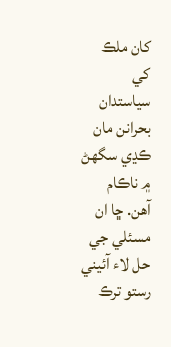کان ملڪ کي سياستدان بحرانن مان ڪڍي سگهڻ ۾ ناڪام آھن. ڇا ان مسئلي جي حل لاء آئيني رستو ترڪ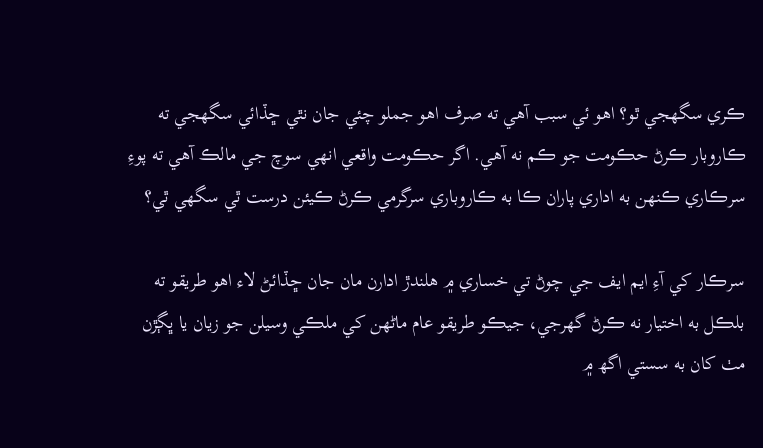ڪري سگهجي ٿو؟ اهو ئي سبب آھي ته صرف اهو جملو چئي جان نٿي ڇڏائي سگهجي ته ڪاروبار ڪرڻ حڪومت جو ڪم نه آھي. اگر حڪومت واقعي انهي سوچ جي مالڪ آھي ته پوءِ سرڪاري ڪنهن به اداري پاران ڪا به ڪاروباري سرگرمي ڪرڻ ڪيئن درست ٿي سگهي ٿي؟

سرڪار کي آءِ ايم ايف جي چوڻ تي خساري ۾ هلندڙ ادارن مان جان ڇڏائڻ لاء اهو طريقو ته بلڪل به اختيار نه ڪرڻ گهرجي، جيڪو طريقو عام ماڻهن کي ملڪي وسيلن جو زيان يا ڀڳڙن مٺ کان به سستي اگھ ۾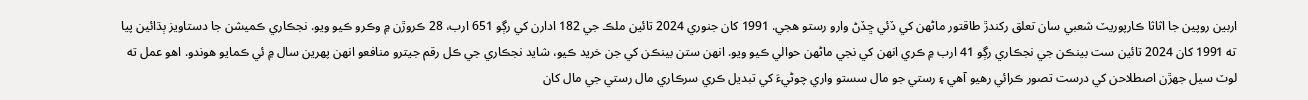اربين روپين جا اثاثا ڪارپوريٽ شعبي سان تعلق رکندڙ طاقتور ماڻهن کي ڏئي ڇڏڻ وارو رستو هجي. 1991 کان جنوري 2024 تائين ملڪ جي 182 ادارن کي رڳو 651 ارب، 28 ڪروڙن ۾ وڪرو ڪيو ويو. نجڪاري ڪميشن جا دستاويز ٻڌائين پيا ته 1991 کان 2024 تائين ست بينڪن جي نجڪاري رڳو 41 ارب ۾ ڪري انهن کي نجي ماڻهن حوالي ڪيو ويو. انھن ستن بينڪن کي جن خريد ڪيو، شايد نجڪاري جي ڪل رقم جيترو منافعو انهن پهرين سال ۾ ئي ڪمايو هوندو. اهو عمل ته لوٽ سيل جهڙن اصطلاحن کي درست تصور ڪرائي رهيو آھي ۽ رستي جو مال سستو واري چوڻيءَ کي تبديل ڪري سرڪاري مال رستي جي مال کان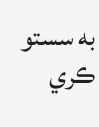به سستو ڪري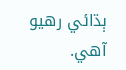ٻڌائي رهيو آھي.